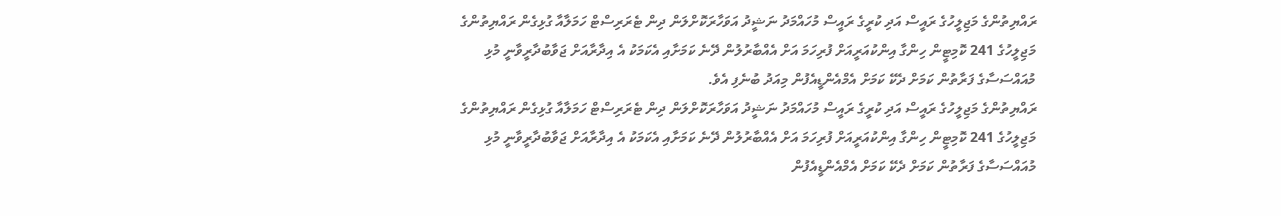ރައްޔިތުންގެ މަޖިލީހުގެ ރައީސް އަދި ކުރީގެ ރައީސް މުހައްމަދު ނަޝީދު އަވަހާރަކޮށްލަން ދިން ޓެރަރިސްޓް ހަމަލާއާ ގުޅިގެން ރައްޔިތުންގެ މަޖިލީހުގެ 241 ކޮމިޓީން ހިންގާ އިންކުއަރީއަށް ފުރިހަމަ އަށް އެއްބާރުލުން ދޭނެ ކަމަށާއި އެކަމަކު އެ އިދާރާއަށް ޖަވާބުދާރީވާނީ މުޅި މުއައްސަސާގެ ފަރާތުން ކަމަށް ދެކޭ ކަމަށް އެމްއެންޑީއެފުން މިއަދު ބުނެފި އެވެ.
ރައްޔިތުންގެ މަޖިލީހުގެ ރައީސް އަދި ކުރީގެ ރައީސް މުހައްމަދު ނަޝީދު އަވަހާރަކޮށްލަން ދިން ޓެރަރިސްޓް ހަމަލާއާ ގުޅިގެން ރައްޔިތުންގެ މަޖިލީހުގެ 241 ކޮމިޓީން ހިންގާ އިންކުއަރީއަށް ފުރިހަމަ އަށް އެއްބާރުލުން ދޭނެ ކަމަށާއި އެކަމަކު އެ އިދާރާއަށް ޖަވާބުދާރީވާނީ މުޅި މުއައްސަސާގެ ފަރާތުން ކަމަށް ދެކޭ ކަމަށް އެމްއެންޑީއެފުން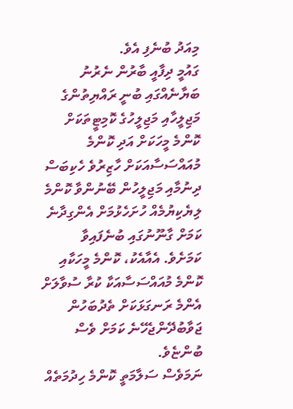މިއަދު ބުނެފި އެވެ.
ގައުމީ ދިފާއީ ބާރުން ނެރުނު ބަޔާނެއްގައި ބުނީ ރައްޔިތުންގެ މަޖިލީހާއި މަޖިލީހުގެ ކޮމިޓީތަކަށް ކޮންމެ މީހަކަށް އަދި ކޮންމެ މުއައްސަސާއަކަށް ހާޒިރުވެ ހެކިބަސް ދިނުމާއި މަޖިލީހުން ބޭނުންވާ ކޮންމެ ލިޔެކިޔުމެއް ހުށަހެޅުމަށް އެންގިދާނެ ކަމަށް ގާނޫނުގައި ބުނެފައިވާ ކަމަށެވެ. އެއާއެކު، ކޮންމެ މީހަކާއި ކޮންމެ މުއައްސަސާއަކާ ކުރާ ސުވާލަށް އެންމެ ރަނގަޅަކަށް ތެދުބަހުން ޖަވާބުދޭންޖެހޭނެ ކަމަށް ވެސް ބުންޏެވެ.
ނަމަވެސް ސަލާމަތީ ކޮންމެ ހިދުމަތެއް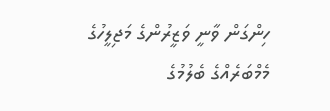ހިންގަން ވާނީ ވަޒީރުންގެ މަޖިލީހުގެ މެމްބަރެއްގެ ބެލުމުގެ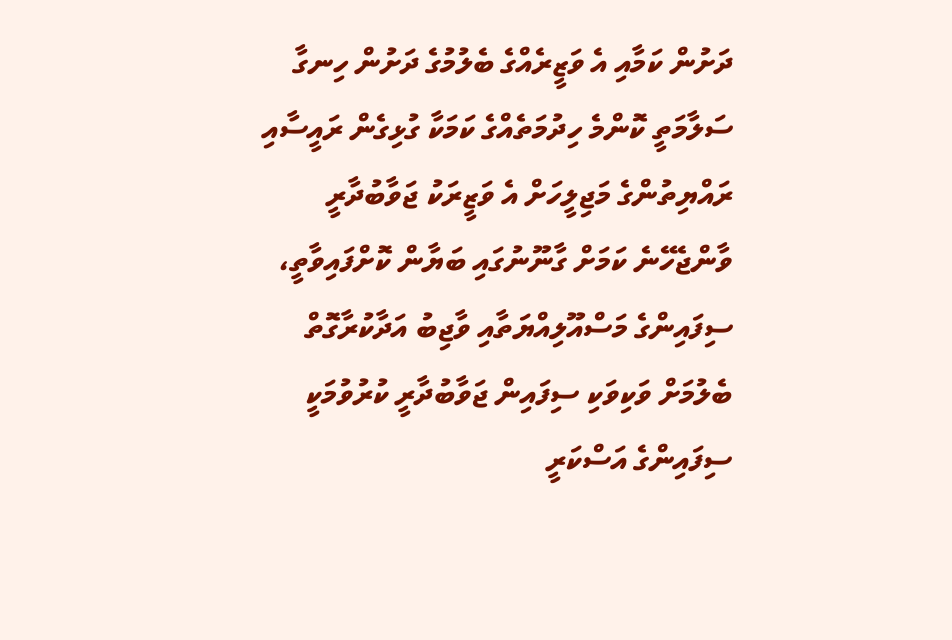ދަށުން ކަމާއި އެ ވަޒީރެއްގެ ބެލުމުގެ ދަށުން ހިނގާ ސަލާމަތީ ކޮންމެ ހިދުމަތެއްގެ ކަމަކާ ގުޅިގެން ރައީސާއި ރައްޔިތުންގެ މަޖިލީހަށް އެ ވަޒީރަކު ޖަވާބުދާރީ ވާންޖެހޭނެ ކަމަށް ގާނޫނުގައި ބަޔާން ކޮށްފައިވާތީ، ސިފައިންގެ މަސްއޫލިއްޔަތާއި ވާޖިބު އަދާކުރާގޮތް ބެލުމަށް ވަކިވަކި ސިފައިން ޖަވާބުދާރީ ކުރުވުމަކީ ސިފައިންގެ އަސްކަރީ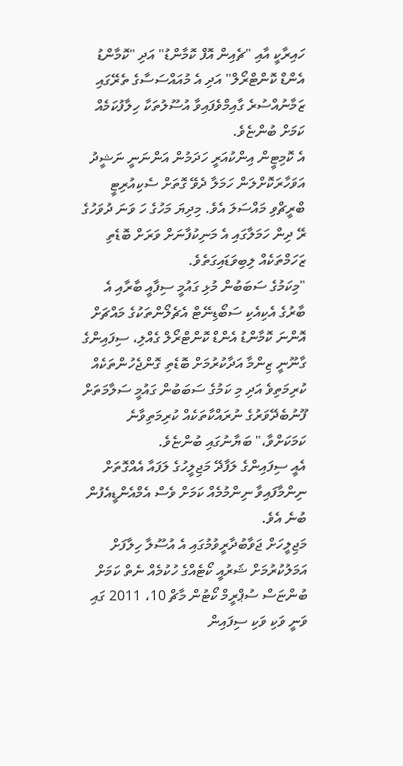ހައިރާކީ އާއި "ޗެއިން އޮފް ކޮމާންޑު" އަދި "ކޮމާންޑު އެންޑް ކޮންޓްރޯލް" އަދި އެ މުއައްސަސާގެ ތެރޭގައި ޒަމާނުއްސުރެ ގާއިމްވެފައިވާ އުސޫލުތަކާ ހިލާފުކަމެއް ކަމަށް ބުންޏެވެ.
އެ ކޮމިޓީން އިންކުއަރީ ހަދަމުން އަންނަނީ ނަޝީދު އަވަހާރަކޮށްލަން ހަމަލާ ދެވޭ ގޮތަށް ސެކިއުރިޓީ ބްރީޗްވި މައްސަލަ އެވެ. މިދިޔަ މަހުގެ ހަ ވަނަ ދުވަހުގެ ރޭ ދިން ހަމަލާގައި އެ މަނިކުފާނަށް ވަރަށް ބޮޑެތި ޒަހަމްތަކެއް ލިބިވަޑައިގަތެވެ.
"މިކަމުގެ ސަބަބުން މުޅި ގައުމީ ސިފާއީ ބާރާއި އެ ބާރުގެ އެކިއެކި ސަބޯޑިނޭޓް އެޗެލޯންތަކުގެ މައްޗަށް އޮންނަ ކޮމާންޑު އެންޑް ކޮންޓްރޯލް ގެއްލި، ސިފައިންގެ ގާނޫނީ ޒިންމާ އަދާކުރުމަށް ބޮޑެތި ގޮންޖެހުންތަކެއް ކުރިމަތިވެ އަދި މި ކަމުގެ ސަބަބުން ގައުމީ ސަލާމަތަށް ފޫނުބެދޭވަރުގެ ނުރައްކާތަކެއް ކުރިމަތިވާނެ ކަމަކަށްވާ،" ބަޔާނުގައި ބުންޏެވެ.
އެއީ ސިފައިންގެ ލަފާދޭ މަޖިލީހުގެ ލަފައާ އެއްގޮތަށް ނިންމާފައިވާ ނިންމުމެއް ކަމަށް ވެސް އެމްއެންޑީއެފުން ބުނެ އެވެ.
މަޖިލީހަށް ޖަވާބުދާރީވުމުގައި އެ އުސޫލާ ހިލާފަށް އަމަލުކުރުމަށް ޝަރުއީ ކޯޓެއްގެ ހުކުމެއް ނެތް ކަމަށް ބުންޏަސް ސުޕްރީމް ކޯޓުން މާޗް 10، 2011 ގައި ވަނީ ވަކި ވަކި ސިފައިން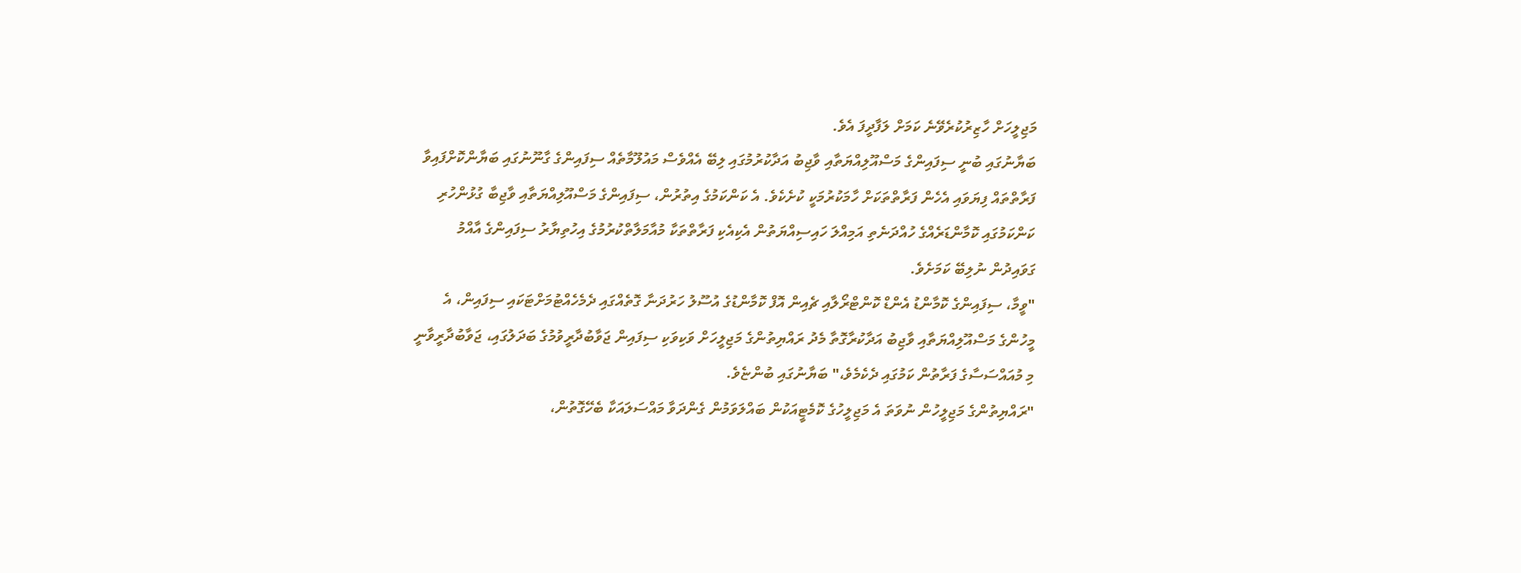މަޖިލީހަށް ހާޒިރުކުރެވޭނެ ކަމަށް ލަފާދީފަ އެވެ.
ބަޔާނުގައި ބުނީ ސިފައިންގެ މަސްއޫލިއްޔަތާއި ވާޖިބު އަދާކުރުމުގައި ލިބޭ އެއްވެސް މައުލޫމާތެއް ސިފައިންގެ ގާނޫނުގައި ބަޔާންކޮށްފައިވާ ފަރާތްތައް ފިޔަވައި އެހެން ފަރާތްތަކަށް ހާމަކުރުމަކީ ކުށެކެވެ. އެ ކަންކަމުގެ އިތުރުން، ސިފައިންގެ މަސްއޫލިއްޔަތާއި ވާޖިބާ ގުޅުންހުރި ކަންކަމުގައި ކޮމާންޑަރެއްގެ ހުއްދަނެތި އަމިއްލަ ހައިސިއްޔަތުން އެކިއެކި ފަރާތްތަކާ މުއާމަލާތްކުރުމުގެ އިހުތިޔާރު ސިފައިންގެ އާއްމު ގަވައިދުން ނުލިބޭ ކަމަށެވެ.
"ވީމާ، ސިފައިންގެ ކޮމާންޑު އެންޑް ކޮންޓްރޯލާއި ޗެއިން އޮފް ކޮމާންޑުގެ އުސޫލު ހަރުދަނާ ގޮތެއްގައި ދެމެހެއްޓުމަށްޓަކައި ސިފައިން، އެ މީހުންގެ މަސްއޫލިއްޔަތާއި ވާޖިބު އަދާކުރާގޮތާ މެދު ރައްޔިތުންގެ މަޖިލީހަށް ވަކިވަކި ސިފައިން ޖަވާބުދާރީވުމުގެ ބަދަލުގައި، ޖަވާބުދާރީވާނީ މި މުއައްސަސާގެ ފަރާތުން ކަމުގައި ދެކެމެވެ،" ބަޔާނުގައި ބުންޏެވެ.
"ރައްޔިތުންގެ މަޖިލީހުން ނުވަތަ އެ މަޖިލީހުގެ ކޮމެޓީއަކުން ބައްލަވަމުން ގެންދަވާ މައްސަލައަކާ ބެހޭގޮތުން،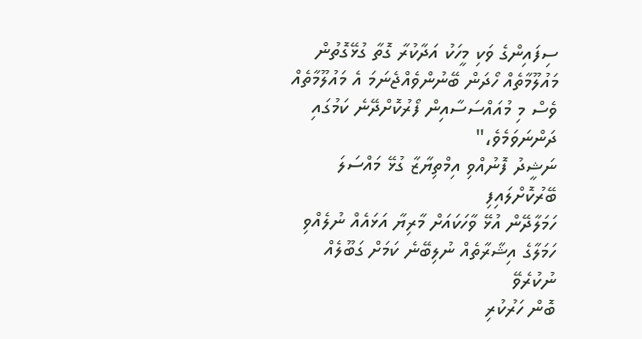ސިފައިންގެ ވަކި މީހަކު އަދާކުރާ ގޮތާ ގުޅޭގޮތުން މައުލޫމާތެއް ހޯދަން ބޭނުންވެއްޖެނަމަ އެ މައުލޫމާތެއް ވެސް މި މުއައްސަސާއިން ފޯރުކޮށްދޭނެ ކަމުގައި ދަންނަވަމެވެ،"
ނަޝީދު ފޮނުއްވި އިމްތިޔާޒާ ގުޅޭ މައްސަލަ ބޭރުކޮށްލައިފި
ހަމަލާދޭން އުޅޭ ވާހަކައަށް މާރިޔާ އަޅައެއް ނުލެއްވި
ހަމަލާގެ އިޝާރާތެއް ނުލިބޭނެ ކަމަށް ގަބޫލެއް ނުކުރެވޭ
ބޮން ހަރުކުރި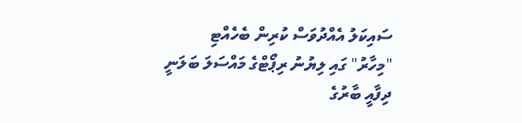ސައިކަލު އެއްދުވަސް ކުރިން ބެހެއްޓި
"މިހާރު" ގައި ލިޔުނު ރިޕޯޓްގެ މައްސަލަ ބަލަނީ
ދިފާއީ ބާރުގެ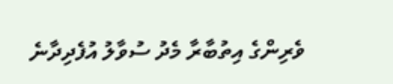ވެރިންގެ އިތުބާރާ މެދު ސުވާލު އުފެދިދާނެ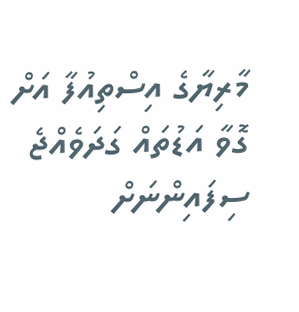މާރިޔާގެ އިސްތިއުފާ އަށް ގޮވާ އަޑުތައް ގަދަވެއްޖެ
ސިފައިންނަށް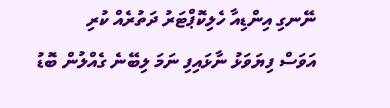ނޭނގި އިންޑިއާ ހެލިކޮޕްޓަރު ދަތުރެއް ކުރި
އަވަސް ފިޔަވަޅު ނާޅައިފި ނަމަ ލިބޭނެ ގެއްލުން ބޮޑު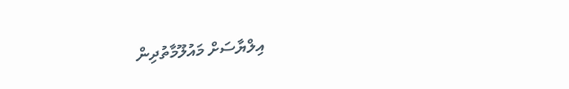އިލްޔާސަށް މައުލޫމާތުދިން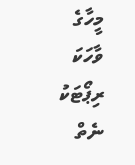މީހާގެ ވާހަކަ ރިޕޯޓަކު ނެތް